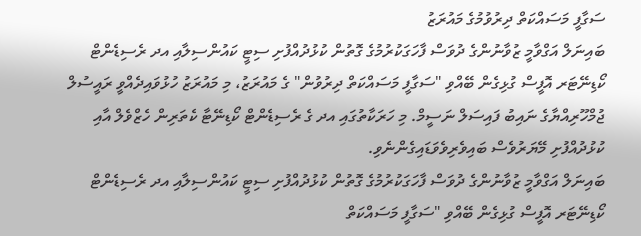ސަގާފީ މަސައްކަތް ދިރުވުމުގެ މައުރަޒު
ބައިނަލް އަގްވާމީ ޒުވާނުންގެ ދުވަސް ފާހަގަކުރުމުގެ ގޮތުން ކުޅުދުއްފުށި ސިޓީ ކައުންސިލާއި އދ ރެސިޑެންޓް ކޯޑިނޭޓަރ އޮފީސް ގުޅިގެން ބޭއްވި "ސަގާފީ މަސައްކަތް ދިރުވުން" ގެ މައުރަޒު، މި މައުރަޒު ހުޅުވައިދެއްވީ ރައީސުލް ޖުމްހޫރިއްޔާގެ ނައިބު ފައިސަލް ނަސީމް. މި ހަރަކާތުގައި އދ ގެ ރެސިޑެންޓް ކޯޑިނޭޓާ ކެތަރިން ހެޒްވެލް އާއި ކުޅުދުއްފުށި މޭޔަރުވެސް ބައިވެރިވެވަޑައިގެންނެވި.
ބައިނަލް އަގްވާމީ ޒުވާނުންގެ ދުވަސް ފާހަގަކުރުމުގެ ގޮތުން ކުޅުދުއްފުށި ސިޓީ ކައުންސިލާއި އދ ރެސިޑެންޓް ކޯޑިނޭޓަރ އޮފީސް ގުޅިގެން ބޭއްވި "ސަގާފީ މަސައްކަތް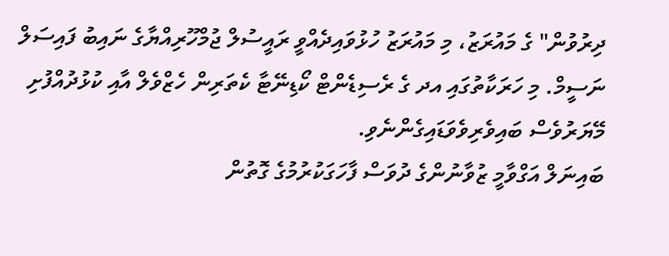ދިރުވުން" ގެ މައުރަޒު، މި މައުރަޒު ހުޅުވައިދެއްވީ ރައީސުލް ޖުމްހޫރިއްޔާގެ ނައިބު ފައިސަލް ނަސީމް. މި ހަރަކާތުގައި އދ ގެ ރެސިޑެންޓް ކޯޑިނޭޓާ ކެތަރިން ހެޒްވެލް އާއި ކުޅުދުއްފުށި މޭޔަރުވެސް ބައިވެރިވެވަޑައިގެންނެވި.
ބައިނަލް އަގްވާމީ ޒުވާނުންގެ ދުވަސް ފާހަގަކުރުމުގެ ގޮތުން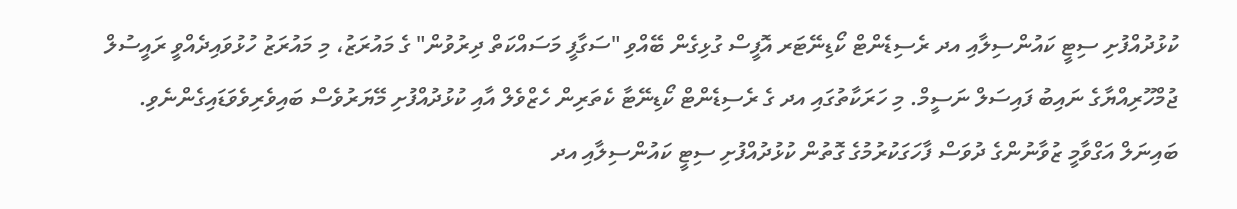ކުޅުދުއްފުށި ސިޓީ ކައުންސިލާއި އދ ރެސިޑެންޓް ކޯޑިނޭޓަރ އޮފީސް ގުޅިގެން ބޭއްވި "ސަގާފީ މަސައްކަތް ދިރުވުން" ގެ މައުރަޒު، މި މައުރަޒު ހުޅުވައިދެއްވީ ރައީސުލް ޖުމްހޫރިއްޔާގެ ނައިބު ފައިސަލް ނަސީމް. މި ހަރަކާތުގައި އދ ގެ ރެސިޑެންޓް ކޯޑިނޭޓާ ކެތަރިން ހެޒްވެލް އާއި ކުޅުދުއްފުށި މޭޔަރުވެސް ބައިވެރިވެވަޑައިގެންނެވި.
ބައިނަލް އަގްވާމީ ޒުވާނުންގެ ދުވަސް ފާހަގަކުރުމުގެ ގޮތުން ކުޅުދުއްފުށި ސިޓީ ކައުންސިލާއި އދ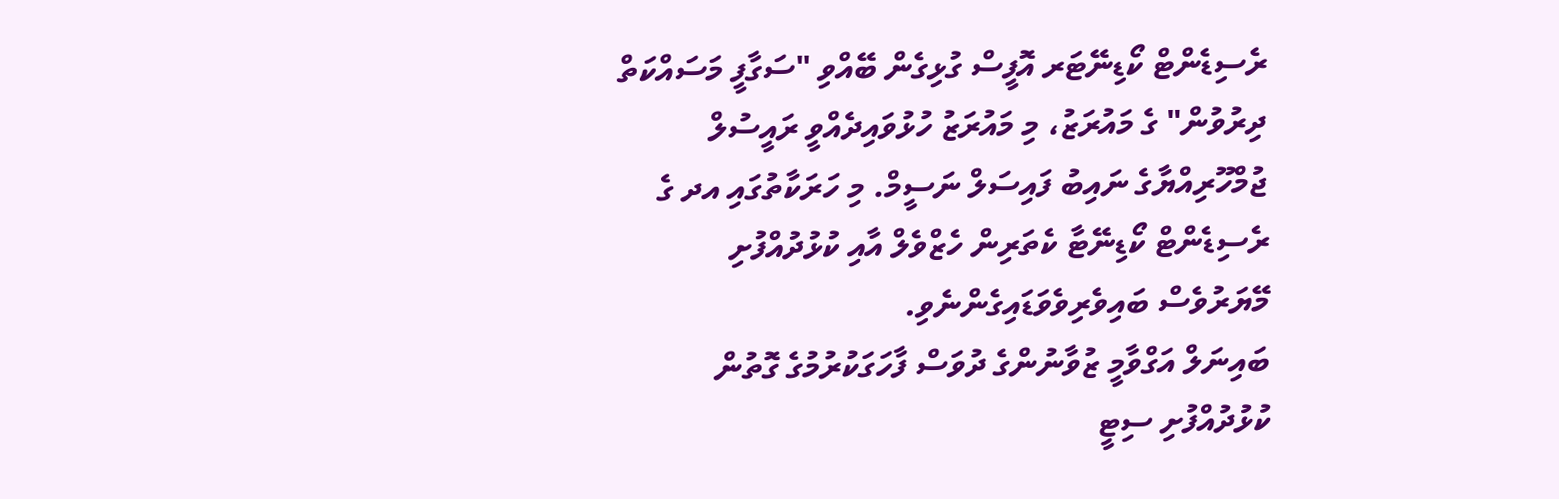ރެސިޑެންޓް ކޯޑިނޭޓަރ އޮފީސް ގުޅިގެން ބޭއްވި "ސަގާފީ މަސައްކަތް ދިރުވުން" ގެ މައުރަޒު، މި މައުރަޒު ހުޅުވައިދެއްވީ ރައީސުލް ޖުމްހޫރިއްޔާގެ ނައިބު ފައިސަލް ނަސީމް. މި ހަރަކާތުގައި އދ ގެ ރެސިޑެންޓް ކޯޑިނޭޓާ ކެތަރިން ހެޒްވެލް އާއި ކުޅުދުއްފުށި މޭޔަރުވެސް ބައިވެރިވެވަޑައިގެންނެވި.
ބައިނަލް އަގްވާމީ ޒުވާނުންގެ ދުވަސް ފާހަގަކުރުމުގެ ގޮތުން ކުޅުދުއްފުށި ސިޓީ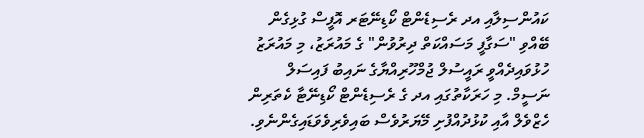ކައުންސިލާއި އދ ރެސިޑެންޓް ކޯޑިނޭޓަރ އޮފީސް ގުޅިގެން ބޭއްވި "ސަގާފީ މަސައްކަތް ދިރުވުން" ގެ މައުރަޒު، މި މައުރަޒު ހުޅުވައިދެއްވީ ރައީސުލް ޖުމްހޫރިއްޔާގެ ނައިބު ފައިސަލް ނަސީމް. މި ހަރަކާތުގައި އދ ގެ ރެސިޑެންޓް ކޯޑިނޭޓާ ކެތަރިން ހެޒްވެލް އާއި ކުޅުދުއްފުށި މޭޔަރުވެސް ބައިވެރިވެވަޑައިގެންނެވި.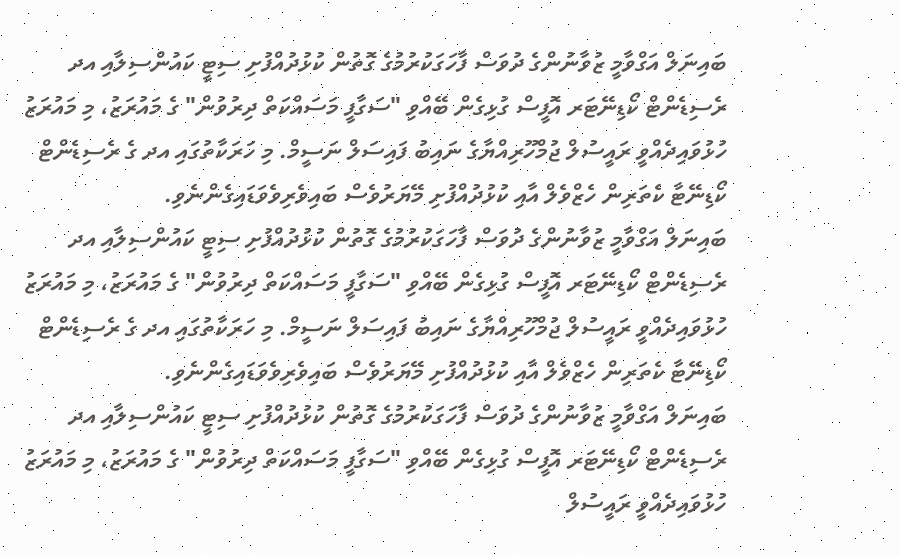ބައިނަލް އަގްވާމީ ޒުވާނުންގެ ދުވަސް ފާހަގަކުރުމުގެ ގޮތުން ކުޅުދުއްފުށި ސިޓީ ކައުންސިލާއި އދ ރެސިޑެންޓް ކޯޑިނޭޓަރ އޮފީސް ގުޅިގެން ބޭއްވި "ސަގާފީ މަސައްކަތް ދިރުވުން" ގެ މައުރަޒު، މި މައުރަޒު ހުޅުވައިދެއްވީ ރައީސުލް ޖުމްހޫރިއްޔާގެ ނައިބު ފައިސަލް ނަސީމް. މި ހަރަކާތުގައި އދ ގެ ރެސިޑެންޓް ކޯޑިނޭޓާ ކެތަރިން ހެޒްވެލް އާއި ކުޅުދުއްފުށި މޭޔަރުވެސް ބައިވެރިވެވަޑައިގެންނެވި.
ބައިނަލް އަގްވާމީ ޒުވާނުންގެ ދުވަސް ފާހަގަކުރުމުގެ ގޮތުން ކުޅުދުއްފުށި ސިޓީ ކައުންސިލާއި އދ ރެސިޑެންޓް ކޯޑިނޭޓަރ އޮފީސް ގުޅިގެން ބޭއްވި "ސަގާފީ މަސައްކަތް ދިރުވުން" ގެ މައުރަޒު، މި މައުރަޒު ހުޅުވައިދެއްވީ ރައީސުލް ޖުމްހޫރިއްޔާގެ ނައިބު ފައިސަލް ނަސީމް. މި ހަރަކާތުގައި އދ ގެ ރެސިޑެންޓް ކޯޑިނޭޓާ ކެތަރިން ހެޒްވެލް އާއި ކުޅުދުއްފުށި މޭޔަރުވެސް ބައިވެރިވެވަޑައިގެންނެވި.
ބައިނަލް އަގްވާމީ ޒުވާނުންގެ ދުވަސް ފާހަގަކުރުމުގެ ގޮތުން ކުޅުދުއްފުށި ސިޓީ ކައުންސިލާއި އދ ރެސިޑެންޓް ކޯޑިނޭޓަރ އޮފީސް ގުޅިގެން ބޭއްވި "ސަގާފީ މަސައްކަތް ދިރުވުން" ގެ މައުރަޒު، މި މައުރަޒު ހުޅުވައިދެއްވީ ރައީސުލް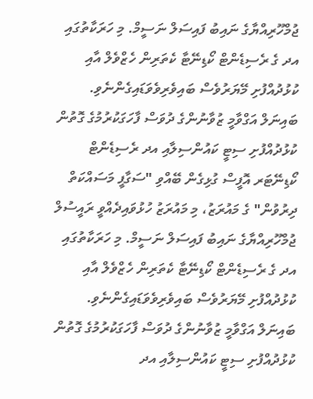ޖުމްހޫރިއްޔާގެ ނައިބު ފައިސަލް ނަސީމް. މި ހަރަކާތުގައި އދ ގެ ރެސިޑެންޓް ކޯޑިނޭޓާ ކެތަރިން ހެޒްވެލް އާއި ކުޅުދުއްފުށި މޭޔަރުވެސް ބައިވެރިވެވަޑައިގެންނެވި.
ބައިނަލް އަގްވާމީ ޒުވާނުންގެ ދުވަސް ފާހަގަކުރުމުގެ ގޮތުން ކުޅުދުއްފުށި ސިޓީ ކައުންސިލާއި އދ ރެސިޑެންޓް ކޯޑިނޭޓަރ އޮފީސް ގުޅިގެން ބޭއްވި "ސަގާފީ މަސައްކަތް ދިރުވުން" ގެ މައުރަޒު، މި މައުރަޒު ހުޅުވައިދެއްވީ ރައީސުލް ޖުމްހޫރިއްޔާގެ ނައިބު ފައިސަލް ނަސީމް. މި ހަރަކާތުގައި އދ ގެ ރެސިޑެންޓް ކޯޑިނޭޓާ ކެތަރިން ހެޒްވެލް އާއި ކުޅުދުއްފުށި މޭޔަރުވެސް ބައިވެރިވެވަޑައިގެންނެވި.
ބައިނަލް އަގްވާމީ ޒުވާނުންގެ ދުވަސް ފާހަގަކުރުމުގެ ގޮތުން ކުޅުދުއްފުށި ސިޓީ ކައުންސިލާއި އދ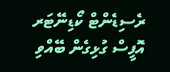ރެސިޑެންޓް ކޯޑިނޭޓަރ އޮފީސް ގުޅިގެން ބޭއްވި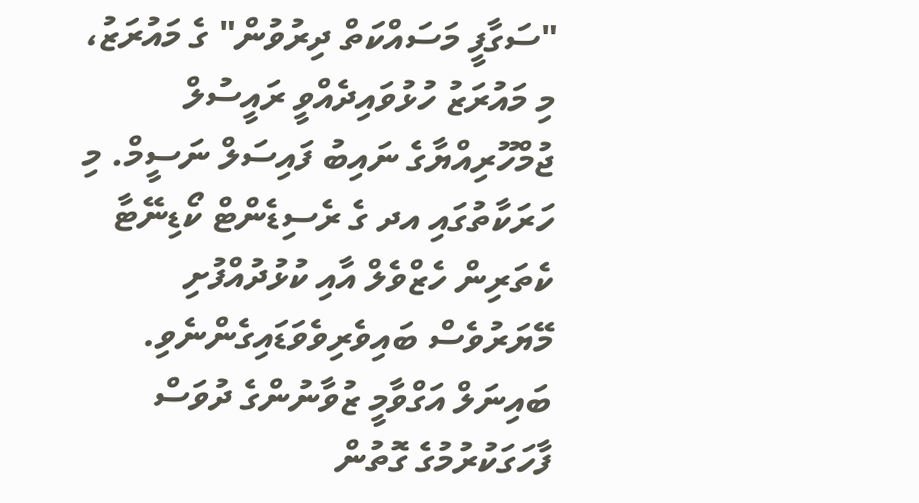"ސަގާފީ މަސައްކަތް ދިރުވުން" ގެ މައުރަޒު، މި މައުރަޒު ހުޅުވައިދެއްވީ ރައީސުލް ޖުމްހޫރިއްޔާގެ ނައިބު ފައިސަލް ނަސީމް. މި ހަރަކާތުގައި އދ ގެ ރެސިޑެންޓް ކޯޑިނޭޓާ ކެތަރިން ހެޒްވެލް އާއި ކުޅުދުއްފުށި މޭޔަރުވެސް ބައިވެރިވެވަޑައިގެންނެވި.
ބައިނަލް އަގްވާމީ ޒުވާނުންގެ ދުވަސް ފާހަގަކުރުމުގެ ގޮތުން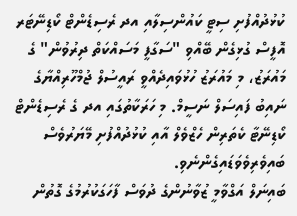ކުޅުދުއްފުށި ސިޓީ ކައުންސިލާއި އދ ރެސިޑެންޓް ކޯޑިނޭޓަރ އޮފީސް ގުޅިގެން ބޭއްވި "ސަގާފީ މަސައްކަތް ދިރުވުން" ގެ މައުރަޒު، މި މައުރަޒު ހުޅުވައިދެއްވީ ރައީސުލް ޖުމްހޫރިއްޔާގެ ނައިބު ފައިސަލް ނަސީމް. މި ހަރަކާތުގައި އދ ގެ ރެސިޑެންޓް ކޯޑިނޭޓާ ކެތަރިން ހެޒްވެލް އާއި ކުޅުދުއްފުށި މޭޔަރުވެސް ބައިވެރިވެވަޑައިގެންނެވި.
ބައިނަލް އަގްވާމީ ޒުވާނުންގެ ދުވަސް ފާހަގަކުރުމުގެ ގޮތުން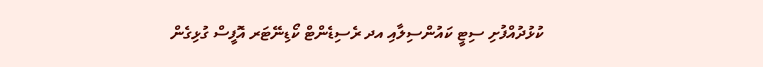ކުޅުދުއްފުށި ސިޓީ ކައުންސިލާއި އދ ރެސިޑެންޓް ކޯޑިނޭޓަރ އޮފީސް ގުޅިގެން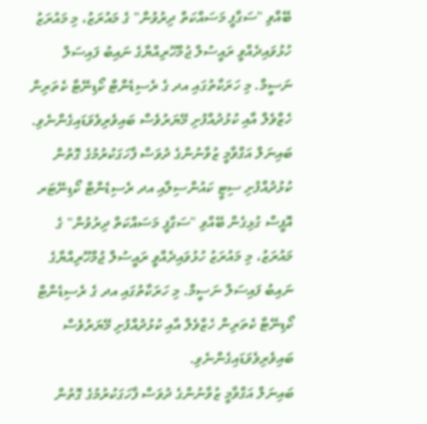ބޭއްވި "ސަގާފީ މަސައްކަތް ދިރުވުން" ގެ މައުރަޒު، މި މައުރަޒު ހުޅުވައިދެއްވީ ރައީސުލް ޖުމްހޫރިއްޔާގެ ނައިބު ފައިސަލް ނަސީމް. މި ހަރަކާތުގައި އދ ގެ ރެސިޑެންޓް ކޯޑިނޭޓާ ކެތަރިން ހެޒްވެލް އާއި ކުޅުދުއްފުށި މޭޔަރުވެސް ބައިވެރިވެވަޑައިގެންނެވި.
ބައިނަލް އަގްވާމީ ޒުވާނުންގެ ދުވަސް ފާހަގަކުރުމުގެ ގޮތުން ކުޅުދުއްފުށި ސިޓީ ކައުންސިލާއި އދ ރެސިޑެންޓް ކޯޑިނޭޓަރ އޮފީސް ގުޅިގެން ބޭއްވި "ސަގާފީ މަސައްކަތް ދިރުވުން" ގެ މައުރަޒު، މި މައުރަޒު ހުޅުވައިދެއްވީ ރައީސުލް ޖުމްހޫރިއްޔާގެ ނައިބު ފައިސަލް ނަސީމް. މި ހަރަކާތުގައި އދ ގެ ރެސިޑެންޓް ކޯޑިނޭޓާ ކެތަރިން ހެޒްވެލް އާއި ކުޅުދުއްފުށި މޭޔަރުވެސް ބައިވެރިވެވަޑައިގެންނެވި.
ބައިނަލް އަގްވާމީ ޒުވާނުންގެ ދުވަސް ފާހަގަކުރުމުގެ ގޮތުން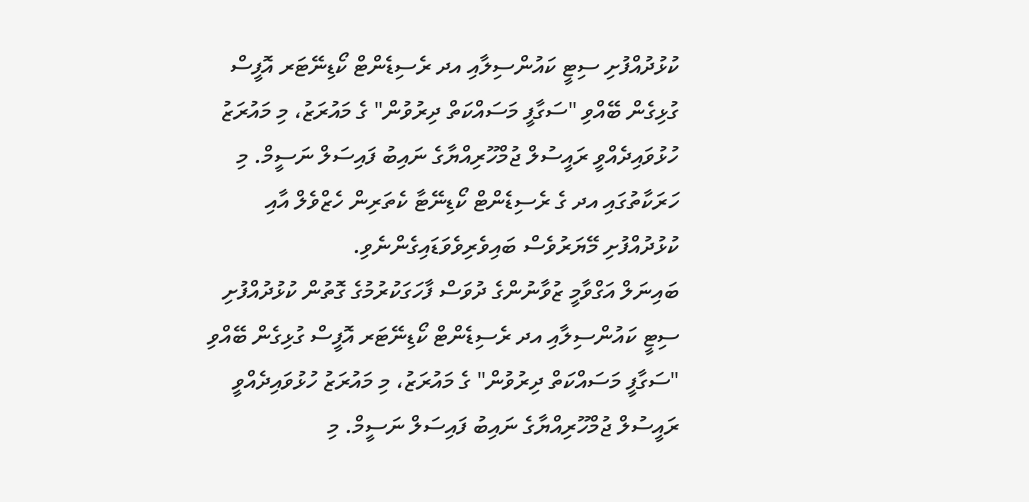ކުޅުދުއްފުށި ސިޓީ ކައުންސިލާއި އދ ރެސިޑެންޓް ކޯޑިނޭޓަރ އޮފީސް ގުޅިގެން ބޭއްވި "ސަގާފީ މަސައްކަތް ދިރުވުން" ގެ މައުރަޒު، މި މައުރަޒު ހުޅުވައިދެއްވީ ރައީސުލް ޖުމްހޫރިއްޔާގެ ނައިބު ފައިސަލް ނަސީމް. މި ހަރަކާތުގައި އދ ގެ ރެސިޑެންޓް ކޯޑިނޭޓާ ކެތަރިން ހެޒްވެލް އާއި ކުޅުދުއްފުށި މޭޔަރުވެސް ބައިވެރިވެވަޑައިގެންނެވި.
ބައިނަލް އަގްވާމީ ޒުވާނުންގެ ދުވަސް ފާހަގަކުރުމުގެ ގޮތުން ކުޅުދުއްފުށި ސިޓީ ކައުންސިލާއި އދ ރެސިޑެންޓް ކޯޑިނޭޓަރ އޮފީސް ގުޅިގެން ބޭއްވި "ސަގާފީ މަސައްކަތް ދިރުވުން" ގެ މައުރަޒު، މި މައުރަޒު ހުޅުވައިދެއްވީ ރައީސުލް ޖުމްހޫރިއްޔާގެ ނައިބު ފައިސަލް ނަސީމް. މި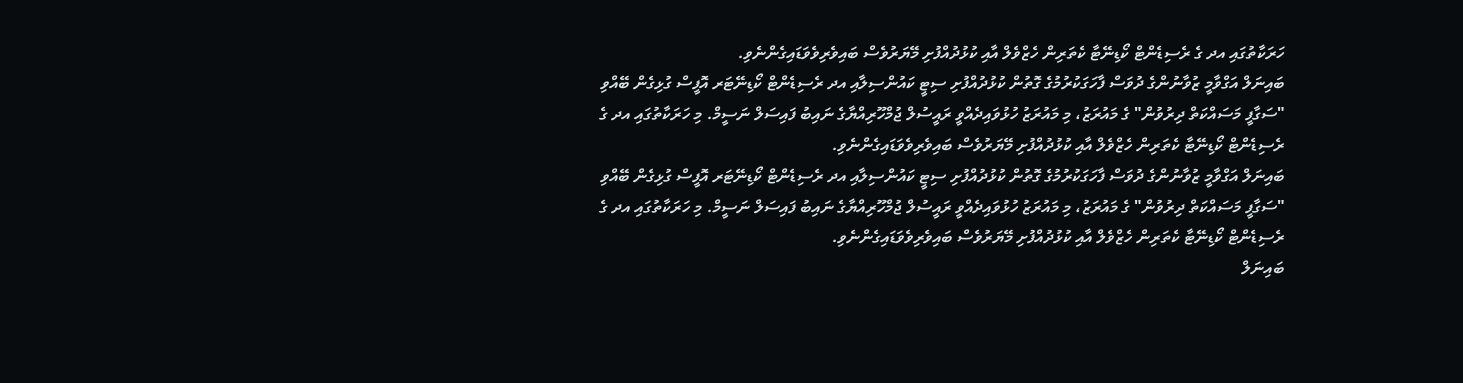ހަރަކާތުގައި އދ ގެ ރެސިޑެންޓް ކޯޑިނޭޓާ ކެތަރިން ހެޒްވެލް އާއި ކުޅުދުއްފުށި މޭޔަރުވެސް ބައިވެރިވެވަޑައިގެންނެވި.
ބައިނަލް އަގްވާމީ ޒުވާނުންގެ ދުވަސް ފާހަގަކުރުމުގެ ގޮތުން ކުޅުދުއްފުށި ސިޓީ ކައުންސިލާއި އދ ރެސިޑެންޓް ކޯޑިނޭޓަރ އޮފީސް ގުޅިގެން ބޭއްވި "ސަގާފީ މަސައްކަތް ދިރުވުން" ގެ މައުރަޒު، މި މައުރަޒު ހުޅުވައިދެއްވީ ރައީސުލް ޖުމްހޫރިއްޔާގެ ނައިބު ފައިސަލް ނަސީމް. މި ހަރަކާތުގައި އދ ގެ ރެސިޑެންޓް ކޯޑިނޭޓާ ކެތަރިން ހެޒްވެލް އާއި ކުޅުދުއްފުށި މޭޔަރުވެސް ބައިވެރިވެވަޑައިގެންނެވި.
ބައިނަލް އަގްވާމީ ޒުވާނުންގެ ދުވަސް ފާހަގަކުރުމުގެ ގޮތުން ކުޅުދުއްފުށި ސިޓީ ކައުންސިލާއި އދ ރެސިޑެންޓް ކޯޑިނޭޓަރ އޮފީސް ގުޅިގެން ބޭއްވި "ސަގާފީ މަސައްކަތް ދިރުވުން" ގެ މައުރަޒު، މި މައުރަޒު ހުޅުވައިދެއްވީ ރައީސުލް ޖުމްހޫރިއްޔާގެ ނައިބު ފައިސަލް ނަސީމް. މި ހަރަކާތުގައި އދ ގެ ރެސިޑެންޓް ކޯޑިނޭޓާ ކެތަރިން ހެޒްވެލް އާއި ކުޅުދުއްފުށި މޭޔަރުވެސް ބައިވެރިވެވަޑައިގެންނެވި.
ބައިނަލް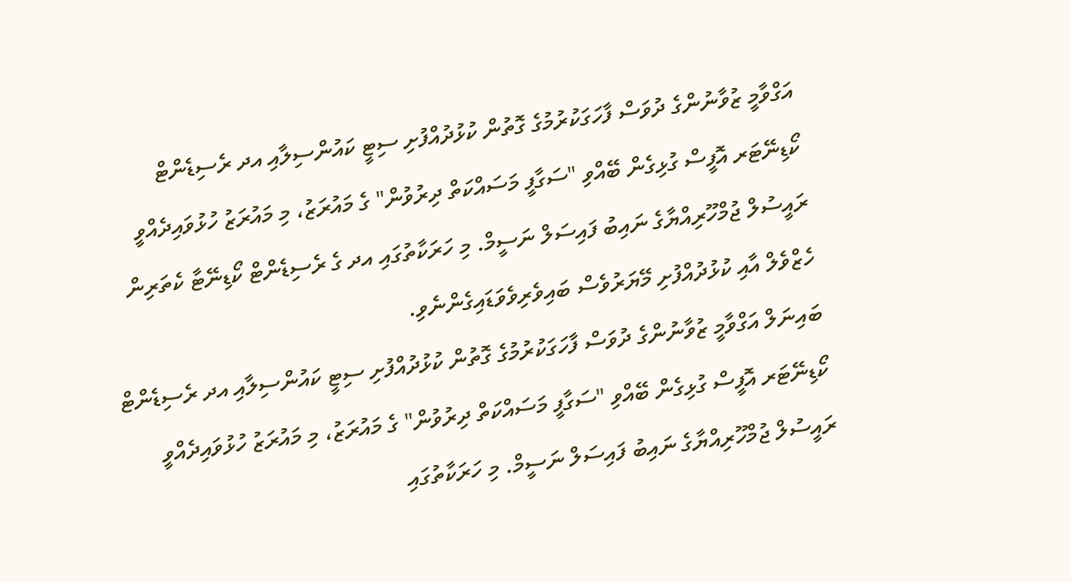އަގްވާމީ ޒުވާނުންގެ ދުވަސް ފާހަގަކުރުމުގެ ގޮތުން ކުޅުދުއްފުށި ސިޓީ ކައުންސިލާއި އދ ރެސިޑެންޓް ކޯޑިނޭޓަރ އޮފީސް ގުޅިގެން ބޭއްވި "ސަގާފީ މަސައްކަތް ދިރުވުން" ގެ މައުރަޒު، މި މައުރަޒު ހުޅުވައިދެއްވީ ރައީސުލް ޖުމްހޫރިއްޔާގެ ނައިބު ފައިސަލް ނަސީމް. މި ހަރަކާތުގައި އދ ގެ ރެސިޑެންޓް ކޯޑިނޭޓާ ކެތަރިން ހެޒްވެލް އާއި ކުޅުދުއްފުށި މޭޔަރުވެސް ބައިވެރިވެވަޑައިގެންނެވި.
ބައިނަލް އަގްވާމީ ޒުވާނުންގެ ދުވަސް ފާހަގަކުރުމުގެ ގޮތުން ކުޅުދުއްފުށި ސިޓީ ކައުންސިލާއި އދ ރެސިޑެންޓް ކޯޑިނޭޓަރ އޮފީސް ގުޅިގެން ބޭއްވި "ސަގާފީ މަސައްކަތް ދިރުވުން" ގެ މައުރަޒު، މި މައުރަޒު ހުޅުވައިދެއްވީ ރައީސުލް ޖުމްހޫރިއްޔާގެ ނައިބު ފައިސަލް ނަސީމް. މި ހަރަކާތުގައި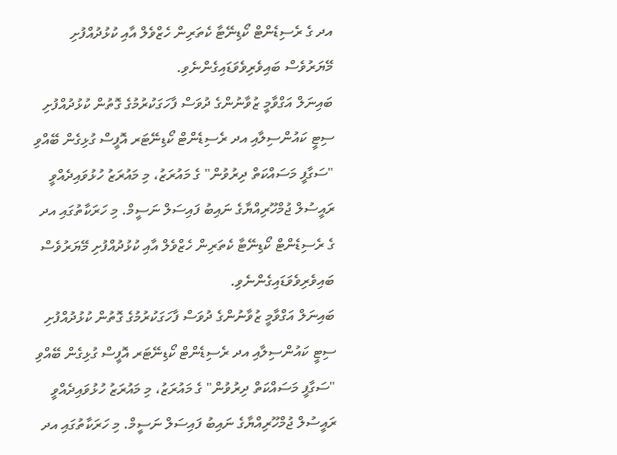އދ ގެ ރެސިޑެންޓް ކޯޑިނޭޓާ ކެތަރިން ހެޒްވެލް އާއި ކުޅުދުއްފުށި މޭޔަރުވެސް ބައިވެރިވެވަޑައިގެންނެވި.
ބައިނަލް އަގްވާމީ ޒުވާނުންގެ ދުވަސް ފާހަގަކުރުމުގެ ގޮތުން ކުޅުދުއްފުށި ސިޓީ ކައުންސިލާއި އދ ރެސިޑެންޓް ކޯޑިނޭޓަރ އޮފީސް ގުޅިގެން ބޭއްވި "ސަގާފީ މަސައްކަތް ދިރުވުން" ގެ މައުރަޒު، މި މައުރަޒު ހުޅުވައިދެއްވީ ރައީސުލް ޖުމްހޫރިއްޔާގެ ނައިބު ފައިސަލް ނަސީމް. މި ހަރަކާތުގައި އދ ގެ ރެސިޑެންޓް ކޯޑިނޭޓާ ކެތަރިން ހެޒްވެލް އާއި ކުޅުދުއްފުށި މޭޔަރުވެސް ބައިވެރިވެވަޑައިގެންނެވި.
ބައިނަލް އަގްވާމީ ޒުވާނުންގެ ދުވަސް ފާހަގަކުރުމުގެ ގޮތުން ކުޅުދުއްފުށި ސިޓީ ކައުންސިލާއި އދ ރެސިޑެންޓް ކޯޑިނޭޓަރ އޮފީސް ގުޅިގެން ބޭއްވި "ސަގާފީ މަސައްކަތް ދިރުވުން" ގެ މައުރަޒު، މި މައުރަޒު ހުޅުވައިދެއްވީ ރައީސުލް ޖުމްހޫރިއްޔާގެ ނައިބު ފައިސަލް ނަސީމް. މި ހަރަކާތުގައި އދ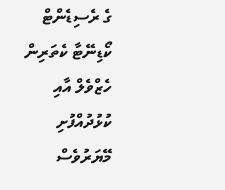ގެ ރެސިޑެންޓް ކޯޑިނޭޓާ ކެތަރިން ހެޒްވެލް އާއި ކުޅުދުއްފުށި މޭޔަރުވެސް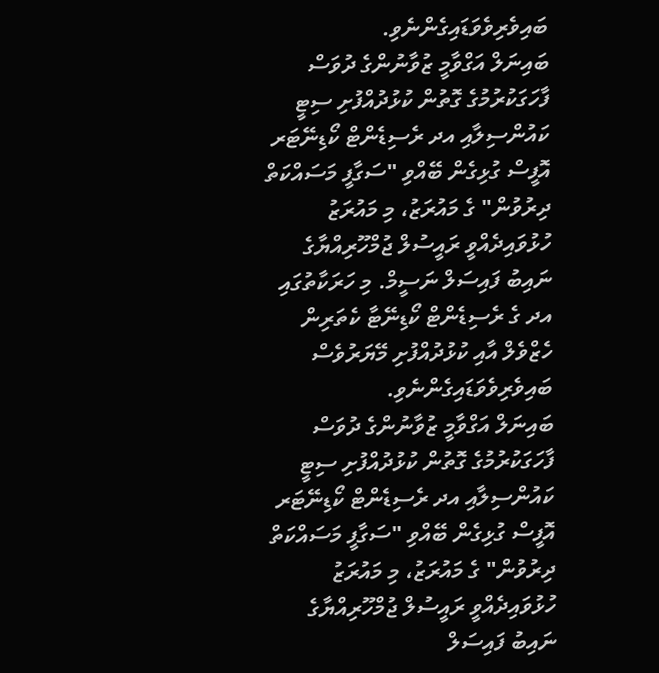ބައިވެރިވެވަޑައިގެންނެވި.
ބައިނަލް އަގްވާމީ ޒުވާނުންގެ ދުވަސް ފާހަގަކުރުމުގެ ގޮތުން ކުޅުދުއްފުށި ސިޓީ ކައުންސިލާއި އދ ރެސިޑެންޓް ކޯޑިނޭޓަރ އޮފީސް ގުޅިގެން ބޭއްވި "ސަގާފީ މަސައްކަތް ދިރުވުން" ގެ މައުރަޒު، މި މައުރަޒު ހުޅުވައިދެއްވީ ރައީސުލް ޖުމްހޫރިއްޔާގެ ނައިބު ފައިސަލް ނަސީމް. މި ހަރަކާތުގައި އދ ގެ ރެސިޑެންޓް ކޯޑިނޭޓާ ކެތަރިން ހެޒްވެލް އާއި ކުޅުދުއްފުށި މޭޔަރުވެސް ބައިވެރިވެވަޑައިގެންނެވި.
ބައިނަލް އަގްވާމީ ޒުވާނުންގެ ދުވަސް ފާހަގަކުރުމުގެ ގޮތުން ކުޅުދުއްފުށި ސިޓީ ކައުންސިލާއި އދ ރެސިޑެންޓް ކޯޑިނޭޓަރ އޮފީސް ގުޅިގެން ބޭއްވި "ސަގާފީ މަސައްކަތް ދިރުވުން" ގެ މައުރަޒު، މި މައުރަޒު ހުޅުވައިދެއްވީ ރައީސުލް ޖުމްހޫރިއްޔާގެ ނައިބު ފައިސަލް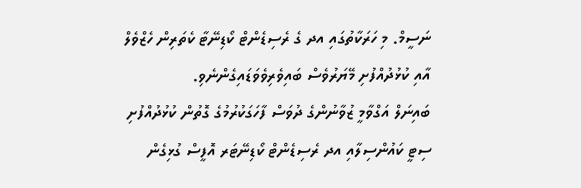ނަސީމް. މި ހަރަކާތުގައި އދ ގެ ރެސިޑެންޓް ކޯޑިނޭޓާ ކެތަރިން ހެޒްވެލް އާއި ކުޅުދުއްފުށި މޭޔަރުވެސް ބައިވެރިވެވަޑައިގެންނެވި.
ބައިނަލް އަގްވާމީ ޒުވާނުންގެ ދުވަސް ފާހަގަކުރުމުގެ ގޮތުން ކުޅުދުއްފުށި ސިޓީ ކައުންސިލާއި އދ ރެސިޑެންޓް ކޯޑިނޭޓަރ އޮފީސް ގުޅިގެން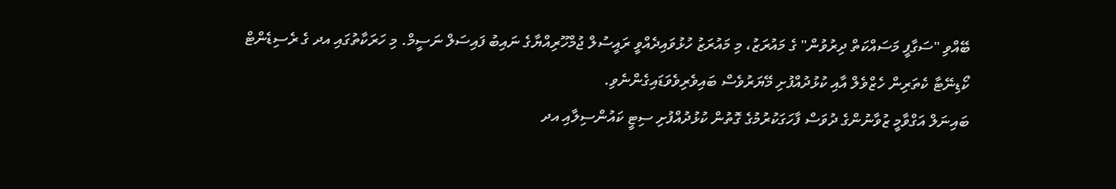ބޭއްވި "ސަގާފީ މަސައްކަތް ދިރުވުން" ގެ މައުރަޒު، މި މައުރަޒު ހުޅުވައިދެއްވީ ރައީސުލް ޖުމްހޫރިއްޔާގެ ނައިބު ފައިސަލް ނަސީމް. މި ހަރަކާތުގައި އދ ގެ ރެސިޑެންޓް ކޯޑިނޭޓާ ކެތަރިން ހެޒްވެލް އާއި ކުޅުދުއްފުށި މޭޔަރުވެސް ބައިވެރިވެވަޑައިގެންނެވި.
ބައިނަލް އަގްވާމީ ޒުވާނުންގެ ދުވަސް ފާހަގަކުރުމުގެ ގޮތުން ކުޅުދުއްފުށި ސިޓީ ކައުންސިލާއި އދ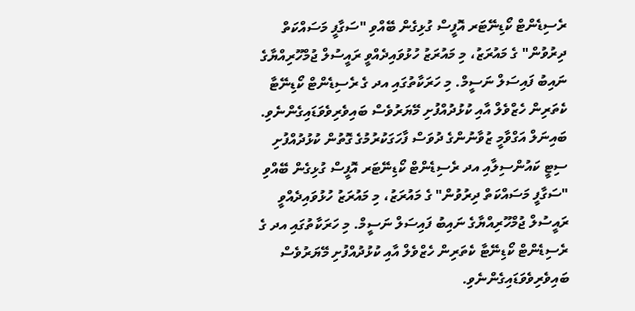ރެސިޑެންޓް ކޯޑިނޭޓަރ އޮފީސް ގުޅިގެން ބޭއްވި "ސަގާފީ މަސައްކަތް ދިރުވުން" ގެ މައުރަޒު، މި މައުރަޒު ހުޅުވައިދެއްވީ ރައީސުލް ޖުމްހޫރިއްޔާގެ ނައިބު ފައިސަލް ނަސީމް. މި ހަރަކާތުގައި އދ ގެ ރެސިޑެންޓް ކޯޑިނޭޓާ ކެތަރިން ހެޒްވެލް އާއި ކުޅުދުއްފުށި މޭޔަރުވެސް ބައިވެރިވެވަޑައިގެންނެވި.
ބައިނަލް އަގްވާމީ ޒުވާނުންގެ ދުވަސް ފާހަގަކުރުމުގެ ގޮތުން ކުޅުދުއްފުށި ސިޓީ ކައުންސިލާއި އދ ރެސިޑެންޓް ކޯޑިނޭޓަރ އޮފީސް ގުޅިގެން ބޭއްވި "ސަގާފީ މަސައްކަތް ދިރުވުން" ގެ މައުރަޒު، މި މައުރަޒު ހުޅުވައިދެއްވީ ރައީސުލް ޖުމްހޫރިއްޔާގެ ނައިބު ފައިސަލް ނަސީމް. މި ހަރަކާތުގައި އދ ގެ ރެސިޑެންޓް ކޯޑިނޭޓާ ކެތަރިން ހެޒްވެލް އާއި ކުޅުދުއްފުށި މޭޔަރުވެސް ބައިވެރިވެވަޑައިގެންނެވި.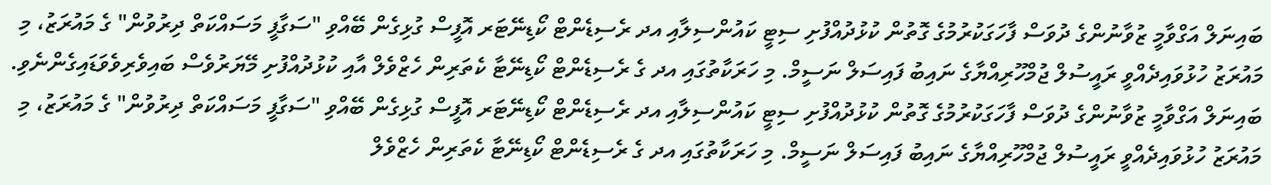ބައިނަލް އަގްވާމީ ޒުވާނުންގެ ދުވަސް ފާހަގަކުރުމުގެ ގޮތުން ކުޅުދުއްފުށި ސިޓީ ކައުންސިލާއި އދ ރެސިޑެންޓް ކޯޑިނޭޓަރ އޮފީސް ގުޅިގެން ބޭއްވި "ސަގާފީ މަސައްކަތް ދިރުވުން" ގެ މައުރަޒު، މި މައުރަޒު ހުޅުވައިދެއްވީ ރައީސުލް ޖުމްހޫރިއްޔާގެ ނައިބު ފައިސަލް ނަސީމް. މި ހަރަކާތުގައި އދ ގެ ރެސިޑެންޓް ކޯޑިނޭޓާ ކެތަރިން ހެޒްވެލް އާއި ކުޅުދުއްފުށި މޭޔަރުވެސް ބައިވެރިވެވަޑައިގެންނެވި.
ބައިނަލް އަގްވާމީ ޒުވާނުންގެ ދުވަސް ފާހަގަކުރުމުގެ ގޮތުން ކުޅުދުއްފުށި ސިޓީ ކައުންސިލާއި އދ ރެސިޑެންޓް ކޯޑިނޭޓަރ އޮފީސް ގުޅިގެން ބޭއްވި "ސަގާފީ މަސައްކަތް ދިރުވުން" ގެ މައުރަޒު، މި މައުރަޒު ހުޅުވައިދެއްވީ ރައީސުލް ޖުމްހޫރިއްޔާގެ ނައިބު ފައިސަލް ނަސީމް. މި ހަރަކާތުގައި އދ ގެ ރެސިޑެންޓް ކޯޑިނޭޓާ ކެތަރިން ހެޒްވެލް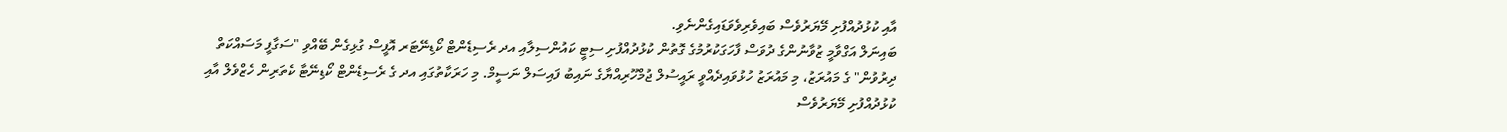އާއި ކުޅުދުއްފުށި މޭޔަރުވެސް ބައިވެރިވެވަޑައިގެންނެވި.
ބައިނަލް އަގްވާމީ ޒުވާނުންގެ ދުވަސް ފާހަގަކުރުމުގެ ގޮތުން ކުޅުދުއްފުށި ސިޓީ ކައުންސިލާއި އދ ރެސިޑެންޓް ކޯޑިނޭޓަރ އޮފީސް ގުޅިގެން ބޭއްވި "ސަގާފީ މަސައްކަތް ދިރުވުން" ގެ މައުރަޒު، މި މައުރަޒު ހުޅުވައިދެއްވީ ރައީސުލް ޖުމްހޫރިއްޔާގެ ނައިބު ފައިސަލް ނަސީމް. މި ހަރަކާތުގައި އދ ގެ ރެސިޑެންޓް ކޯޑިނޭޓާ ކެތަރިން ހެޒްވެލް އާއި ކުޅުދުއްފުށި މޭޔަރުވެސް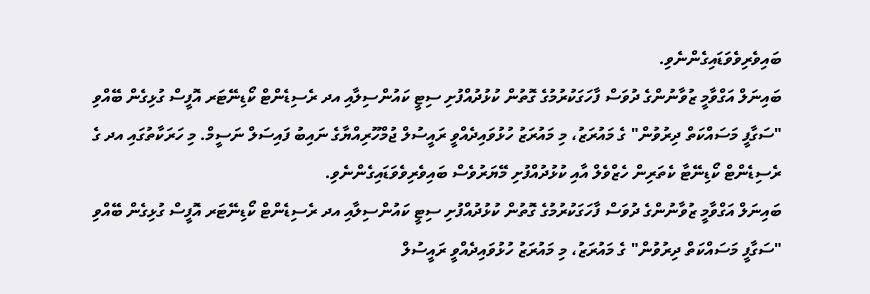ބައިވެރިވެވަޑައިގެންނެވި.
ބައިނަލް އަގްވާމީ ޒުވާނުންގެ ދުވަސް ފާހަގަކުރުމުގެ ގޮތުން ކުޅުދުއްފުށި ސިޓީ ކައުންސިލާއި އދ ރެސިޑެންޓް ކޯޑިނޭޓަރ އޮފީސް ގުޅިގެން ބޭއްވި "ސަގާފީ މަސައްކަތް ދިރުވުން" ގެ މައުރަޒު، މި މައުރަޒު ހުޅުވައިދެއްވީ ރައީސުލް ޖުމްހޫރިއްޔާގެ ނައިބު ފައިސަލް ނަސީމް. މި ހަރަކާތުގައި އދ ގެ ރެސިޑެންޓް ކޯޑިނޭޓާ ކެތަރިން ހެޒްވެލް އާއި ކުޅުދުއްފުށި މޭޔަރުވެސް ބައިވެރިވެވަޑައިގެންނެވި.
ބައިނަލް އަގްވާމީ ޒުވާނުންގެ ދުވަސް ފާހަގަކުރުމުގެ ގޮތުން ކުޅުދުއްފުށި ސިޓީ ކައުންސިލާއި އދ ރެސިޑެންޓް ކޯޑިނޭޓަރ އޮފީސް ގުޅިގެން ބޭއްވި "ސަގާފީ މަސައްކަތް ދިރުވުން" ގެ މައުރަޒު، މި މައުރަޒު ހުޅުވައިދެއްވީ ރައީސުލް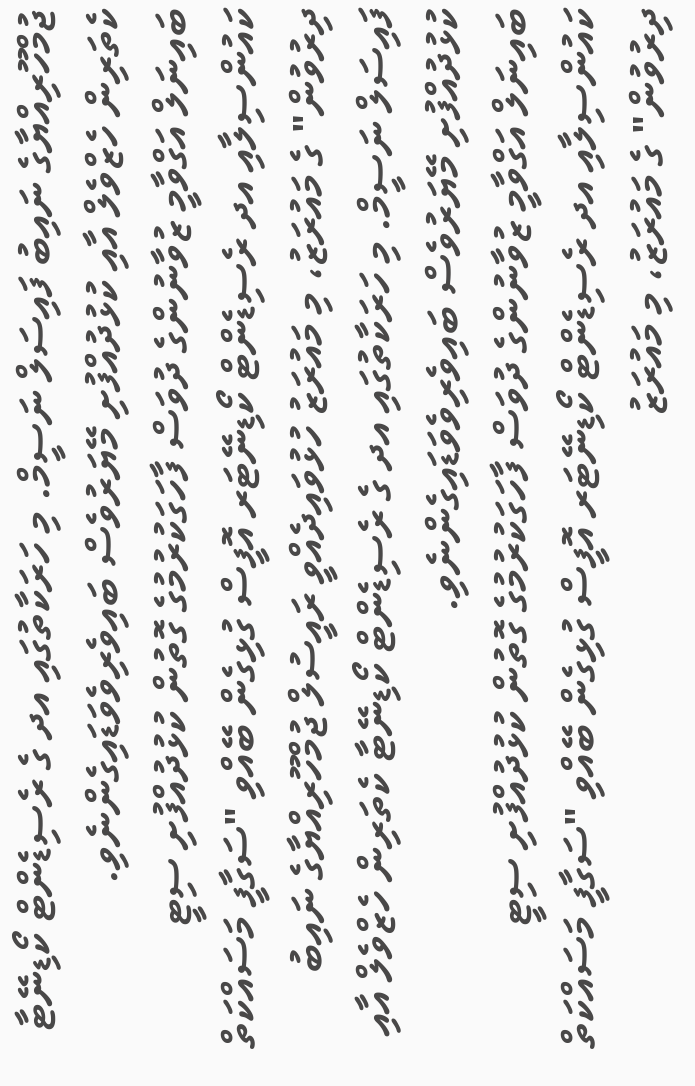ޖުމްހޫރިއްޔާގެ ނައިބު ފައިސަލް ނަސީމް. މި ހަރަކާތުގައި އދ ގެ ރެސިޑެންޓް ކޯޑިނޭޓާ ކެތަރިން ހެޒްވެލް އާއި ކުޅުދުއްފުށި މޭޔަރުވެސް ބައިވެރިވެވަޑައިގެންނެވި.
ބައިނަލް އަގްވާމީ ޒުވާނުންގެ ދުވަސް ފާހަގަކުރުމުގެ ގޮތުން ކުޅުދުއްފުށި ސިޓީ ކައުންސިލާއި އދ ރެސިޑެންޓް ކޯޑިނޭޓަރ އޮފީސް ގުޅިގެން ބޭއްވި "ސަގާފީ މަސައްކަތް ދިރުވުން" ގެ މައުރަޒު، މި މައުރަޒު ހުޅުވައިދެއްވީ ރައީސުލް ޖުމްހޫރިއްޔާގެ ނައިބު ފައިސަލް ނަސީމް. މި ހަރަކާތުގައި އދ ގެ ރެސިޑެންޓް ކޯޑިނޭޓާ ކެތަރިން ހެޒްވެލް އާއި ކުޅުދުއްފުށި މޭޔަރުވެސް ބައިވެރިވެވަޑައިގެންނެވި.
ބައިނަލް އަގްވާމީ ޒުވާނުންގެ ދުވަސް ފާހަގަކުރުމުގެ ގޮތުން ކުޅުދުއްފުށި ސިޓީ ކައުންސިލާއި އދ ރެސިޑެންޓް ކޯޑިނޭޓަރ އޮފީސް ގުޅިގެން ބޭއްވި "ސަގާފީ މަސައްކަތް ދިރުވުން" ގެ މައުރަޒު، މި މައުރަޒު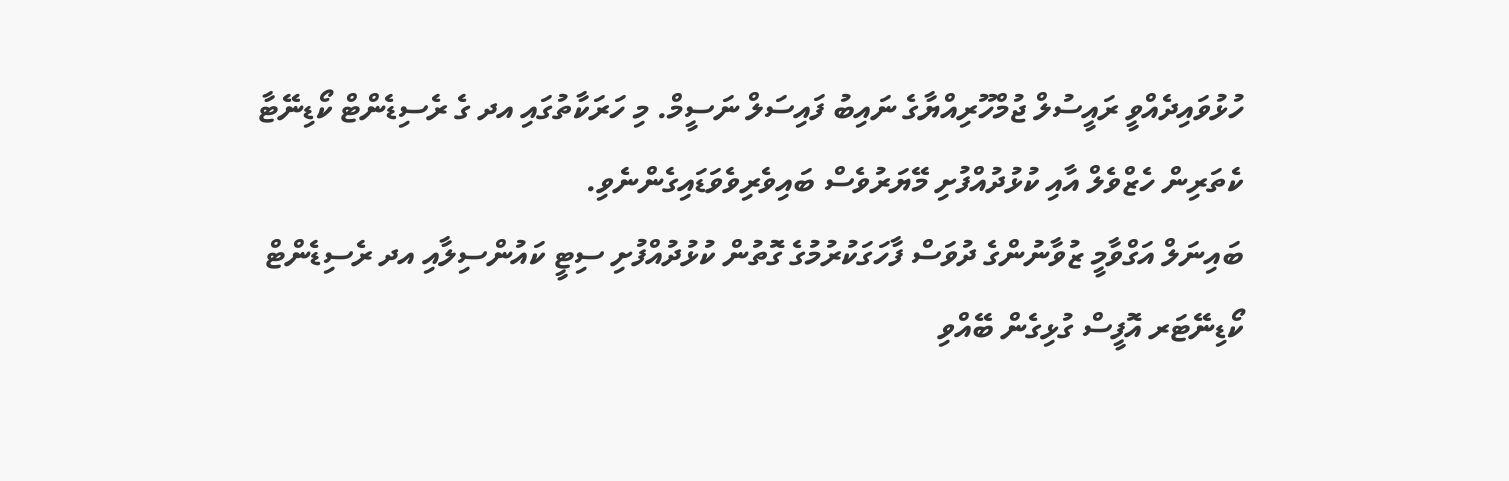ހުޅުވައިދެއްވީ ރައީސުލް ޖުމްހޫރިއްޔާގެ ނައިބު ފައިސަލް ނަސީމް. މި ހަރަކާތުގައި އދ ގެ ރެސިޑެންޓް ކޯޑިނޭޓާ ކެތަރިން ހެޒްވެލް އާއި ކުޅުދުއްފުށި މޭޔަރުވެސް ބައިވެރިވެވަޑައިގެންނެވި.
ބައިނަލް އަގްވާމީ ޒުވާނުންގެ ދުވަސް ފާހަގަކުރުމުގެ ގޮތުން ކުޅުދުއްފުށި ސިޓީ ކައުންސިލާއި އދ ރެސިޑެންޓް ކޯޑިނޭޓަރ އޮފީސް ގުޅިގެން ބޭއްވި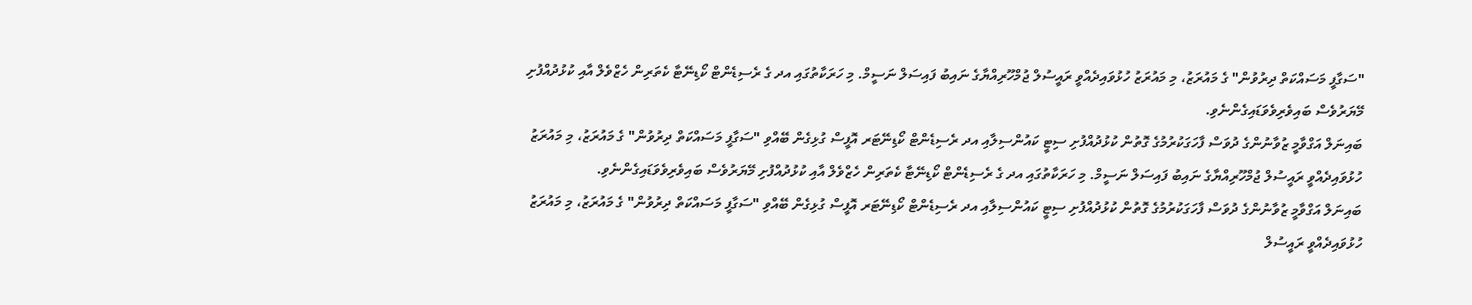"ސަގާފީ މަސައްކަތް ދިރުވުން" ގެ މައުރަޒު، މި މައުރަޒު ހުޅުވައިދެއްވީ ރައީސުލް ޖުމްހޫރިއްޔާގެ ނައިބު ފައިސަލް ނަސީމް. މި ހަރަކާތުގައި އދ ގެ ރެސިޑެންޓް ކޯޑިނޭޓާ ކެތަރިން ހެޒްވެލް އާއި ކުޅުދުއްފުށި މޭޔަރުވެސް ބައިވެރިވެވަޑައިގެންނެވި.
ބައިނަލް އަގްވާމީ ޒުވާނުންގެ ދުވަސް ފާހަގަކުރުމުގެ ގޮތުން ކުޅުދުއްފުށި ސިޓީ ކައުންސިލާއި އދ ރެސިޑެންޓް ކޯޑިނޭޓަރ އޮފީސް ގުޅިގެން ބޭއްވި "ސަގާފީ މަސައްކަތް ދިރުވުން" ގެ މައުރަޒު، މި މައުރަޒު ހުޅުވައިދެއްވީ ރައީސުލް ޖުމްހޫރިއްޔާގެ ނައިބު ފައިސަލް ނަސީމް. މި ހަރަކާތުގައި އދ ގެ ރެސިޑެންޓް ކޯޑިނޭޓާ ކެތަރިން ހެޒްވެލް އާއި ކުޅުދުއްފުށި މޭޔަރުވެސް ބައިވެރިވެވަޑައިގެންނެވި.
ބައިނަލް އަގްވާމީ ޒުވާނުންގެ ދުވަސް ފާހަގަކުރުމުގެ ގޮތުން ކުޅުދުއްފުށި ސިޓީ ކައުންސިލާއި އދ ރެސިޑެންޓް ކޯޑިނޭޓަރ އޮފީސް ގުޅިގެން ބޭއްވި "ސަގާފީ މަސައްކަތް ދިރުވުން" ގެ މައުރަޒު، މި މައުރަޒު ހުޅުވައިދެއްވީ ރައީސުލް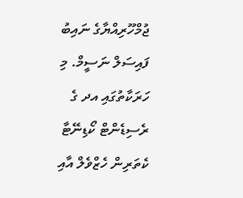ޖުމްހޫރިއްޔާގެ ނައިބު ފައިސަލް ނަސީމް. މި ހަރަކާތުގައި އދ ގެ ރެސިޑެންޓް ކޯޑިނޭޓާ ކެތަރިން ހެޒްވެލް އާއި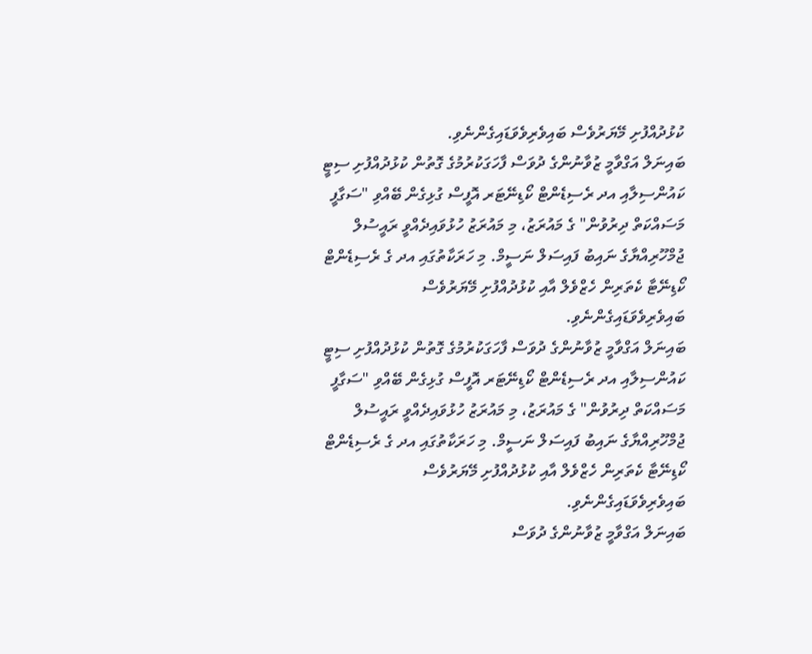ކުޅުދުއްފުށި މޭޔަރުވެސް ބައިވެރިވެވަޑައިގެންނެވި.
ބައިނަލް އަގްވާމީ ޒުވާނުންގެ ދުވަސް ފާހަގަކުރުމުގެ ގޮތުން ކުޅުދުއްފުށި ސިޓީ ކައުންސިލާއި އދ ރެސިޑެންޓް ކޯޑިނޭޓަރ އޮފީސް ގުޅިގެން ބޭއްވި "ސަގާފީ މަސައްކަތް ދިރުވުން" ގެ މައުރަޒު، މި މައުރަޒު ހުޅުވައިދެއްވީ ރައީސުލް ޖުމްހޫރިއްޔާގެ ނައިބު ފައިސަލް ނަސީމް. މި ހަރަކާތުގައި އދ ގެ ރެސިޑެންޓް ކޯޑިނޭޓާ ކެތަރިން ހެޒްވެލް އާއި ކުޅުދުއްފުށި މޭޔަރުވެސް ބައިވެރިވެވަޑައިގެންނެވި.
ބައިނަލް އަގްވާމީ ޒުވާނުންގެ ދުވަސް ފާހަގަކުރުމުގެ ގޮތުން ކުޅުދުއްފުށި ސިޓީ ކައުންސިލާއި އދ ރެސިޑެންޓް ކޯޑިނޭޓަރ އޮފީސް ގުޅިގެން ބޭއްވި "ސަގާފީ މަސައްކަތް ދިރުވުން" ގެ މައުރަޒު، މި މައުރަޒު ހުޅުވައިދެއްވީ ރައީސުލް ޖުމްހޫރިއްޔާގެ ނައިބު ފައިސަލް ނަސީމް. މި ހަރަކާތުގައި އދ ގެ ރެސިޑެންޓް ކޯޑިނޭޓާ ކެތަރިން ހެޒްވެލް އާއި ކުޅުދުއްފުށި މޭޔަރުވެސް ބައިވެރިވެވަޑައިގެންނެވި.
ބައިނަލް އަގްވާމީ ޒުވާނުންގެ ދުވަސް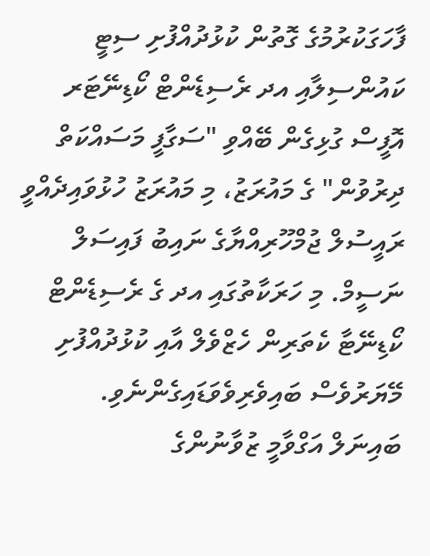ފާހަގަކުރުމުގެ ގޮތުން ކުޅުދުއްފުށި ސިޓީ ކައުންސިލާއި އދ ރެސިޑެންޓް ކޯޑިނޭޓަރ އޮފީސް ގުޅިގެން ބޭއްވި "ސަގާފީ މަސައްކަތް ދިރުވުން" ގެ މައުރަޒު، މި މައުރަޒު ހުޅުވައިދެއްވީ ރައީސުލް ޖުމްހޫރިއްޔާގެ ނައިބު ފައިސަލް ނަސީމް. މި ހަރަކާތުގައި އދ ގެ ރެސިޑެންޓް ކޯޑިނޭޓާ ކެތަރިން ހެޒްވެލް އާއި ކުޅުދުއްފުށި މޭޔަރުވެސް ބައިވެރިވެވަޑައިގެންނެވި.
ބައިނަލް އަގްވާމީ ޒުވާނުންގެ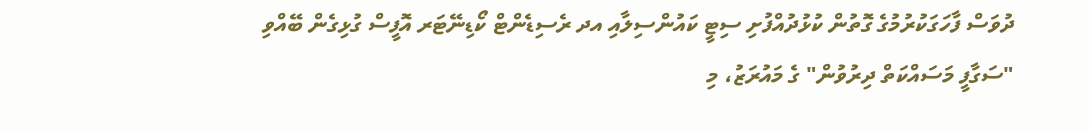ދުވަސް ފާހަގަކުރުމުގެ ގޮތުން ކުޅުދުއްފުށި ސިޓީ ކައުންސިލާއި އދ ރެސިޑެންޓް ކޯޑިނޭޓަރ އޮފީސް ގުޅިގެން ބޭއްވި "ސަގާފީ މަސައްކަތް ދިރުވުން" ގެ މައުރަޒު، މި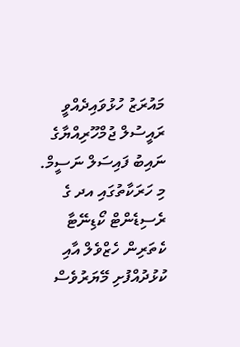މައުރަޒު ހުޅުވައިދެއްވީ ރައީސުލް ޖުމްހޫރިއްޔާގެ ނައިބު ފައިސަލް ނަސީމް. މި ހަރަކާތުގައި އދ ގެ ރެސިޑެންޓް ކޯޑިނޭޓާ ކެތަރިން ހެޒްވެލް އާއި ކުޅުދުއްފުށި މޭޔަރުވެސް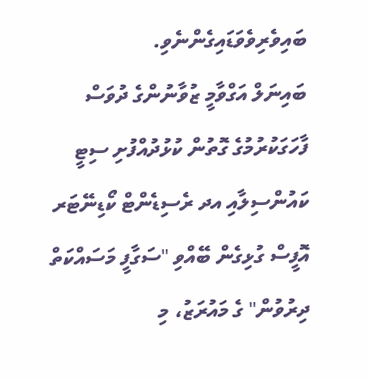ބައިވެރިވެވަޑައިގެންނެވި.
ބައިނަލް އަގްވާމީ ޒުވާނުންގެ ދުވަސް ފާހަގަކުރުމުގެ ގޮތުން ކުޅުދުއްފުށި ސިޓީ ކައުންސިލާއި އދ ރެސިޑެންޓް ކޯޑިނޭޓަރ އޮފީސް ގުޅިގެން ބޭއްވި "ސަގާފީ މަސައްކަތް ދިރުވުން" ގެ މައުރަޒު، މި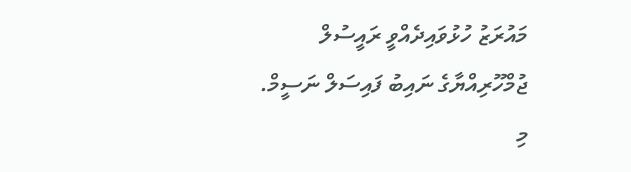މައުރަޒު ހުޅުވައިދެއްވީ ރައީސުލް ޖުމްހޫރިއްޔާގެ ނައިބު ފައިސަލް ނަސީމް. މި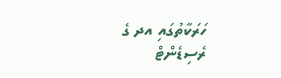ހަރަކާތުގައި އދ ގެ ރެސިޑެންޓް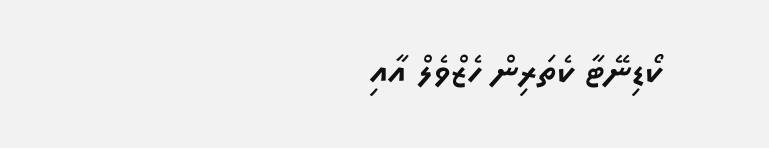ކޯޑިނޭޓާ ކެތަރިން ހެޒްވެލް އާއި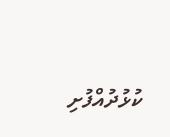ކުޅުދުއްފުށި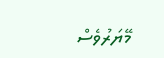މޭޔަރުވެސް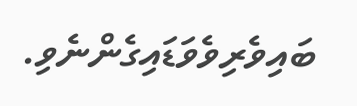ބައިވެރިވެވަޑައިގެންނެވި.